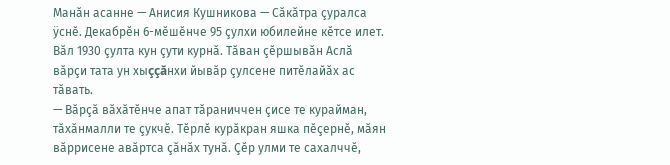Манăн асанне — Анисия Кушникова — Сăкăтра çуралса ÿснĕ. Декабрĕн 6-мĕшĕнче 95 çулхи юбилейне кĕтсе илет. Вăл 1930 çулта кун çути курнă. Тăван çĕршывăн Аслă вăрçи тата ун хыççăнхи йывăр çулсене питĕлайăх ас тăвать.
— Вăрçă вăхăтĕнче апат тăраниччен çисе те курайман, тăхăнмалли те çукчĕ. Тĕрлĕ курăкран яшка пĕçернĕ, мăян вăррисене авăртса çăнăх тунă. Çĕр улми те сахалччĕ,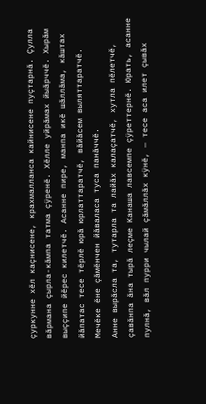çуркунне хĕл каçнисене, крахмалланса кайнисене пуçтарнă. Çулла вăрмана çырла-кăмпа татма çÿренĕ. Хĕлле уйрăмах йыăрччĕ. Хырăм выççипе йĕрес килетчĕ. Асанне пире, манпа икĕ шăллăма, кăштах йăпатас тесе тĕрлĕ юрă юрлаттаратчĕ, вăйăсем выляттаратчĕ. Мечĕке ĕне çăмĕнчен йăваласа туса панăччĕ.
Анне вырăсла та, тутарла та лайăх калаçатчĕ, хутла пĕлетчĕ, çавăнпа ăна тырă леçме Канаша лавсемпе çÿреттернĕ. Юрать, асанне пулнă, вăл пурри чылай çăмăллăх кÿнĕ, — тесе аса илет çывăх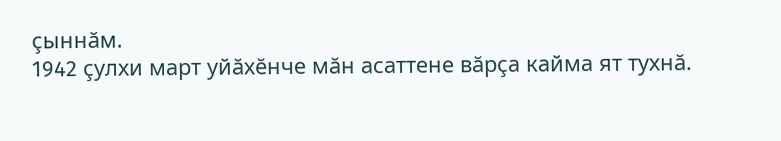çыннăм.
1942 çулхи март уйăхĕнче мăн асаттене вăрçа кайма ят тухнă.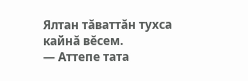Ялтан тăваттăн тухса кайнă вĕсем.
— Аттепе тата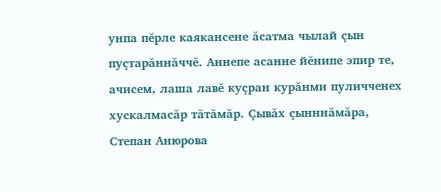унпа пĕрле каякансене ăсатма чылай çын пуçтарăннăччĕ. Аннепе асанне йĕнипе эпир те, ачисем, лаша лавĕ куçран курăнми пуличченех хускалмасăр тăтăмăр. Çывăх çынннăмăра, Степан Анюрова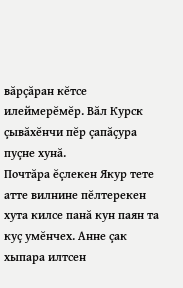вăрçăран кĕтсе илеймерĕмĕр. Вăл Курск çывăхĕнчи пĕр çапăçура пуçне хунă.
Почтăра ĕçлекен Якур тете атте вилнине пĕлтерекен хута килсе панă кун паян та куç умĕнчех. Анне çак хыпара илтсен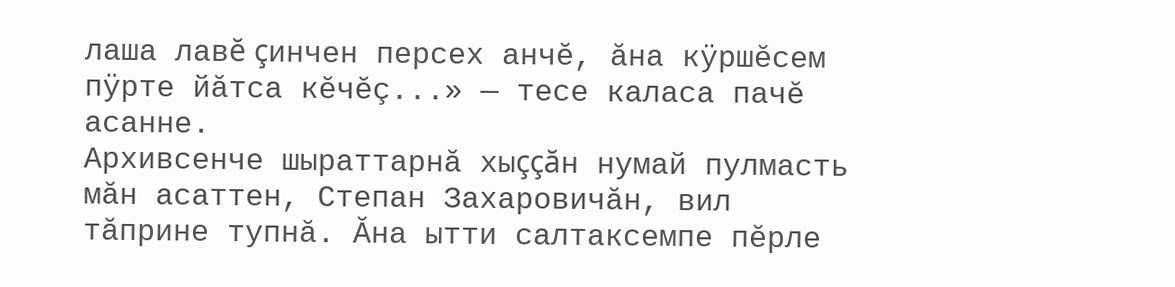лаша лавĕ çинчен персех анчĕ, ăна кÿршĕсем пÿрте йăтса кĕчĕç...» — тесе каласа пачĕ асанне.
Архивсенче шыраттарнă хыççăн нумай пулмасть мăн асаттен, Степан Захаровичăн, вил тăприне тупнă. Ăна ытти салтаксемпе пĕрле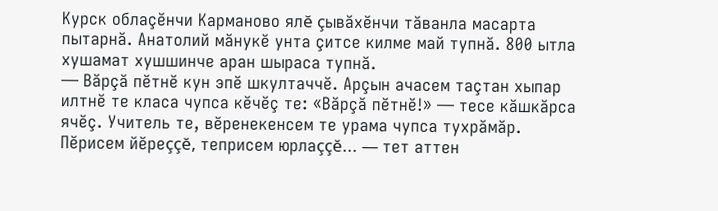Курск облаçĕнчи Карманово ялĕ çывăхĕнчи тăванла масарта пытарнă. Анатолий мăнукĕ унта çитсе килме май тупнă. 800 ытла хушамат хушшинче аран шыраса тупнă.
— Вăрçă пĕтнĕ кун эпĕ шкултаччĕ. Арçын ачасем таçтан хыпар илтнĕ те класа чупса кĕчĕç те: «Вăрçă пĕтнĕ!» — тесе кăшкăрса ячĕç. Учитель те, вĕренекенсем те урама чупса тухрăмăр. Пĕрисем йĕреççĕ, теприсем юрлаççĕ... — тет аттен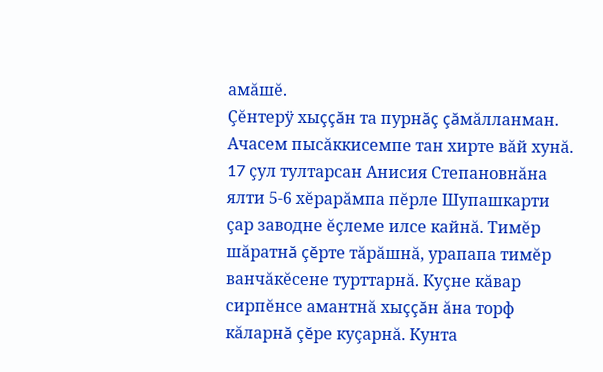амăшĕ.
Çĕнтерÿ хыççăн та пурнăç çăмăлланман. Ачасем пысăккисемпе тан хирте вăй хунă. 17 çул тултарсан Анисия Степановнăна ялти 5-6 хĕрарăмпа пĕрле Шупашкарти çар заводне ĕçлеме илсе кайнă. Тимĕр шăратнă çĕрте тăрăшнă, урапапа тимĕр ванчăкĕсене турттарнă. Куçне кăвар сирпĕнсе амантнă хыççăн ăна торф кăларнă çĕре куçарнă. Кунта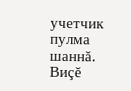учетчик пулма шаннă. Виçĕ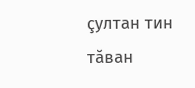çултан тин тăван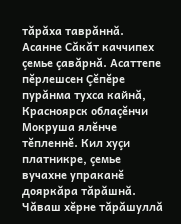тăрăха таврăннă.
Асанне Сăкăт каччипех çемье çавăрнă. Асаттепе пĕрлешсен Çĕпĕре пурăнма тухса кайнă, Красноярск облаçĕнчи Мокруша ялĕнче тĕпленнĕ. Кил хуçи платникре, çемье вучахне упраканĕ дояркăра тăрăшнă. Чăваш хĕрне тăрăшуллă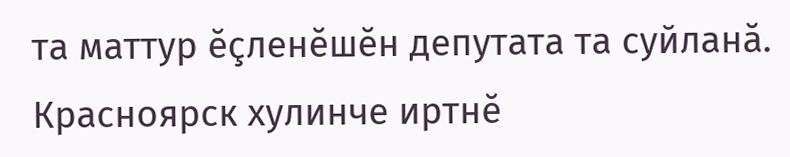та маттур ĕçленĕшĕн депутата та суйланă. Красноярск хулинче иртнĕ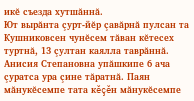икĕ съезда хутшăннă.
Ют вырăнта çурт-йĕр çавăрнă пулсан та Кушниковсен чунĕсем тăван кĕтесех туртнă, 13 çултан каялла таврăннă.
Анисия Степановна упăшкипе 6 ача çуратса ура çине тăратнă. Паян мăнукĕсемпе тата кĕçĕн мăнукĕсемпе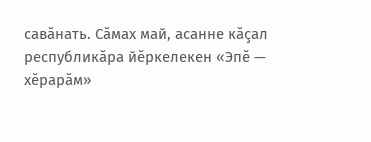савăнать. Сăмах май, асанне кăçал республикăра йĕркелекен «Эпĕ — хĕрарăм»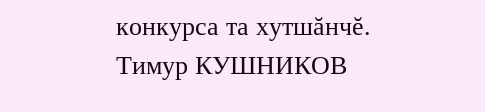конкурса та хутшăнчĕ.
Тимур КУШНИКОВ